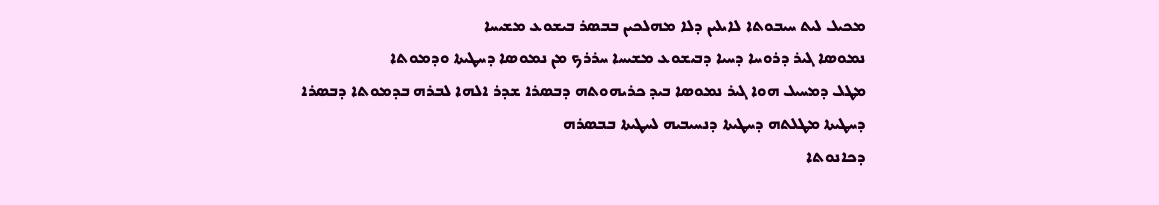ܡܟܝܠ ܠܝܬ ܚܝܒܘܬܐ ܠܐܝܠܝܢ ܕܠܐ ܡܗܠܟܝܢ ܒܒܤܪ ܒܝܫܘܥ ܡܫܝܚܐ
ܢܡܘܤܐ ܓܝܪ ܕܪܘܚܐ ܕܚܝܐ ܕܒܝܫܘܥ ܡܫܝܚܐ ܚܪܪܟ ܡܢ ܢܡܘܤܐ ܕܚܛܝܬܐ ܘܕܡܘܬܐ
ܡܛܠ ܕܡܚܝܠ ܗܘܐ ܓܝܪ ܢܡܘܤܐ ܒܝܕ ܟܪܝܗܘܬܗ ܕܒܤܪܐ ܫܕܪ ܐܠܗܐ ܠܒܪܗ ܒܕܡܘܬܐ ܕܒܤܪܐ ܕܚܛܝܬܐ ܡܛܠܬܗ ܕܚܛܝܬܐ ܕܢܚܝܒܝܗ ܠܚܛܝܬܐ ܒܒܤܪܗ
ܕܟܐܢܘܬܐ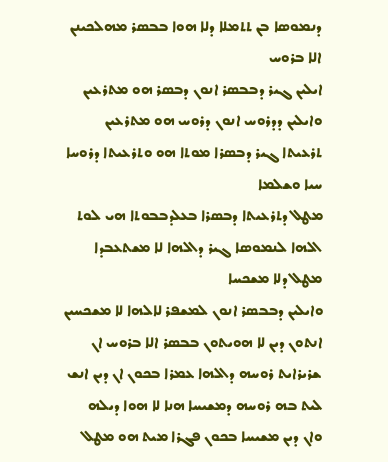ܕܢܡܘܤܐ ܒܢ ܬܬܡܠܐ ܕܠܐ ܗܘܐ ܒܒܤܪ ܡܗܠܟܝܢܢ ܐܠܐ ܒܪܘܚ
ܐܝܠܝܢ ܓܝܪ ܕܒܒܤܪ ܐܢܘܢ ܕܒܤܪ ܗܘ ܡܬܪܥܝܢ ܘܐܝܠܝܢ ܕܕܪܘܚ ܐܢܘܢ ܕܪܘܚ ܗܘ ܡܬܪܥܝܢ
ܬܪܥܝܬܐ ܓܝܪ ܕܒܤܪܐ ܡܘܬܐ ܗܘ ܘܬܪܥܝܬܐ ܕܪܘܚܐ ܚܝܐ ܘܫܠܡܐ
ܡܛܠ ܕܬܪܥܝܬܐ ܕܒܤܪܐ ܒܥܠܕܒܒܘܬܐ ܗܝ ܠܘܬ ܐܠܗܐ ܠܢܡܘܤܐ ܓܝܪ ܕܐܠܗܐ ܠܐ ܡܫܬܥܒܕܐ ܡܛܠ ܕܠܐ ܡܫܟܚܐ
ܘܐܝܠܝܢ ܕܒܒܤܪ ܐܢܘܢ ܠܡܫܦܪ ܠܐܠܗܐ ܠܐ ܡܫܟܚܝܢ
ܐܢܬܘܢ ܕܝܢ ܠܐ ܗܘܝܬܘܢ ܒܒܤܪ ܐܠܐ ܒܪܘܚ ܐܢ ܫܪܝܪܐܝܬ ܪܘܚܗ ܕܐܠܗܐ ܥܡܪܐ ܒܟܘܢ ܐܢ ܕܝܢ ܐܢܫ ܠܝܬ ܒܗ ܪܘܚܗ ܕܡܫܝܚܐ ܗܢܐ ܠܐ ܗܘܐ ܕܝܠܗ
ܘܐܢ ܕܝܢ ܡܫܝܚܐ ܒܟܘܢ ܦܓܪܐ ܡܝܬ ܗܘ ܡܛܠ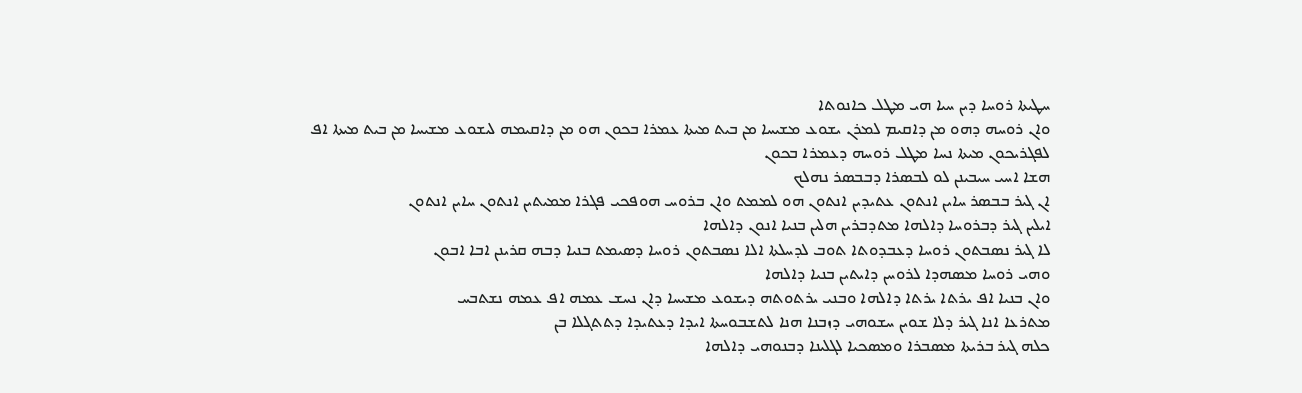ܚܛܝܬܐ ܪܘܚܐ ܕܝܢ ܚܝܐ ܗܝ ܡܛܠ ܟܐܢܘܬܐ
ܘܐܢ ܪܘܚܗ ܕܗܘ ܡܢ ܕܐܩܝܡ ܠܡܪܢ ܝܫܘܥ ܡܫܝܚܐ ܡܢ ܒܝܬ ܡܝܬܐ ܥܡܪܐ ܒܟܘܢ ܗܘ ܡܢ ܕܐܩܝܡܗ ܠܝܫܘܥ ܡܫܝܚܐ ܡܢ ܒܝܬ ܡܝܬܐ ܐܦ ܠܦܓܪܝܟܘܢ ܡܝܬܐ ܢܚܐ ܡܛܠ ܪܘܚܗ ܕܥܡܪܐ ܒܟܘܢ
ܗܫܐ ܐܚܝ ܚܝܒܝܢܢ ܠܘ ܠܒܤܪܐ ܕܒܒܤܪ ܢܗܠܟ
ܐܢ ܓܝܪ ܒܒܤܪ ܚܐܝܢ ܐܢܬܘܢ ܥܬܝܕܝܢ ܐܢܬܘܢ ܗܘ ܠܡܡܬ ܘܐܢ ܒܪܘܚ ܗܘܦܟܝ ܦܓܪܐ ܡܡܝܬܝܢ ܐܢܬܘܢ ܚܐܝܢ ܐܢܬܘܢ
ܐܝܠܝܢ ܓܝܪ ܕܒܪܘܚܐ ܕܐܠܗܐ ܡܬܕܒܪܝܢ ܗܠܝܢ ܒܢܝܐ ܐܢܘܢ ܕܐܠܗܐ
ܠܐ ܓܝܪ ܢܤܒܬܘܢ ܪܘܚܐ ܕܥܒܕܘܬܐ ܬܘܒ ܠܕܚܠܬܐ ܐܠܐ ܢܤܒܬܘܢ ܪܘܚܐ ܕܤܝܡܬ ܒܢܝܐ ܕܒܗ ܩܪܝܢܢ ܐܒܐ ܐܒܘܢ
ܘܗܝ ܪܘܚܐ ܡܤܗܕܐ ܠܪܘܚܢ ܕܐܝܬܝܢ ܒܢܝܐ ܕܐܠܗܐ
ܘܐܢ ܒܢܝܐ ܐܦ ܝܪܬܐ ܝܪܬܐ ܕܐܠܗܐ ܘܒܢܝ ܝܪܬܘܬܗ ܕܝܫܘܥ ܡܫܝܚܐ ܕܐܢ ܢܚܫ ܥܡܗ ܐܦ ܥܡܗ ܢܫܬܒܚ
ܡܬܪܥܐ ܐܢܐ ܓܝܪ ܕܠܐ ܫܘܝܢ ܚܫܘܗܝ ܕܙܒܢܐ ܗܢܐ ܠܬܫܒܘܚܬܐ ܐܝܕܐ ܕܥܬܝܕܐ ܕܬܬܓܠܐ ܒܢ
ܟܠܗ ܓܝܪ ܒܪܝܬܐ ܡܤܒܪܐ ܘܡܤܟܝܐ ܠܓܠܝܢܐ ܕܒܢܘܗܝ ܕܐܠܗܐ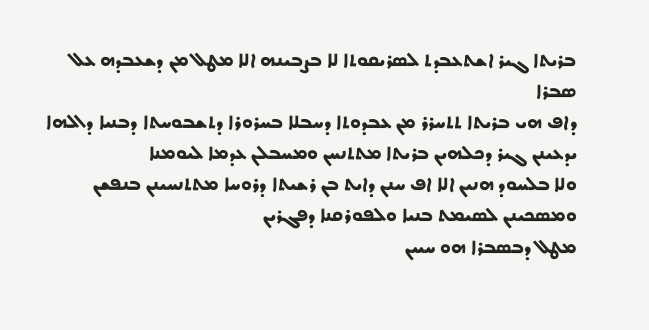ܒܪܝܬܐ ܓܝܪ ܐܫܬܥܒܕܬ ܠܤܪܝܩܘܬܐ ܠܐ ܒܨܒܝܢܗ ܐܠܐ ܡܛܠ ܡܢ ܕܫܥܒܕܗ ܥܠ ܤܒܪܐ
ܕܐܦ ܗܝ ܒܪܝܬܐ ܬܬܚܪܪ ܡܢ ܥܒܕܘܬܐ ܕܚܒܠܐ ܒܚܪܘܪܐ ܕܬܫܒܘܚܬܐ ܕܒܢܝܐ ܕܐܠܗܐ
ܝܕܥܝܢܢ ܓܝܪ ܕܟܠܗܝܢ ܒܪܝܬܐ ܡܬܬܢܚܢ ܘܡܚܒܠܢ ܥܕܡܐ ܠܝܘܡܢܐ
ܘܠܐ ܒܠܚܘܕ ܗܢܝܢ ܐܠܐ ܐܦ ܚܢܢ ܕܐܝܬ ܒܢ ܪܫܝܬܐ ܕܪܘܚܐ ܡܬܬܢܚܝܢܢ ܒܢܦܫܢ ܘܡܤܟܝܢܢ ܠܤܝܡܬ ܒܢܝܐ ܘܠܦܘܪܩܢܐ ܕܦܓܪܝܢ
ܡܛܠ ܕܒܤܒܪܐ ܗܘ ܚܝܝܢ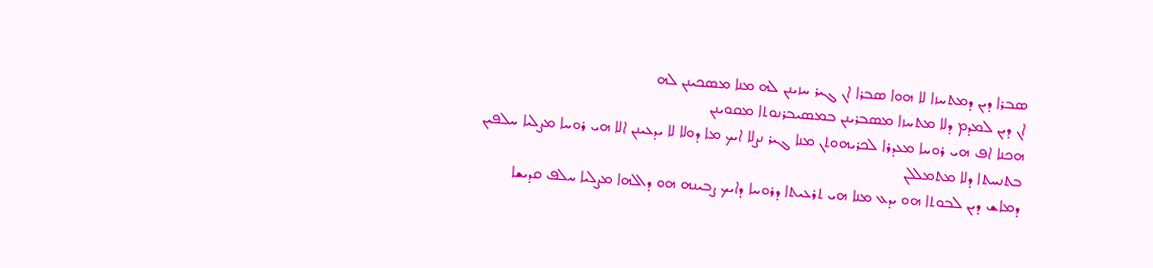ܤܒܪܐ ܕܝܢ ܕܡܬܚܙܐ ܠܐ ܗܘܐ ܤܒܪܐ ܐܢ ܓܝܪ ܚܙܝܢܢ ܠܗ ܡܢܐ ܡܤܟܝܢܢ ܠܗ
ܐܢ ܕܝܢ ܠܡܕܡ ܕܠܐ ܡܬܚܙܐ ܡܤܒܪܝܢܢ ܒܡܤܝܒܪܢܘܬܐ ܡܩܘܝܢܢ
ܗܟܢܐ ܐܦ ܗܝ ܪܘܚܐ ܡܥܕܪܐ ܠܟܪܝܗܘܬܢ ܡܢܐ ܓܝܪ ܢܨܠܐ ܐܝܟ ܡܐ ܕܘܠܐ ܠܐ ܝܕܥܝܢܢ ܐܠܐ ܗܝ ܪܘܚܐ ܡܨܠܝܐ ܚܠܦܝܢ ܒܬܢܚܬܐ ܕܠܐ ܡܬܡܠܠܢ
ܕܡܐܫ ܕܝܢ ܠܒܘܬܐ ܗܘ ܝܕܥ ܡܢܐ ܗܝ ܬܪܥܝܬܐ ܕܪܘܚܐ ܕܐܝܟ ܨܒܝܢܗ ܗܘ ܕܐܠܗܐ ܡܨܠܝܐ ܚܠܦ ܩܕܝܫܐ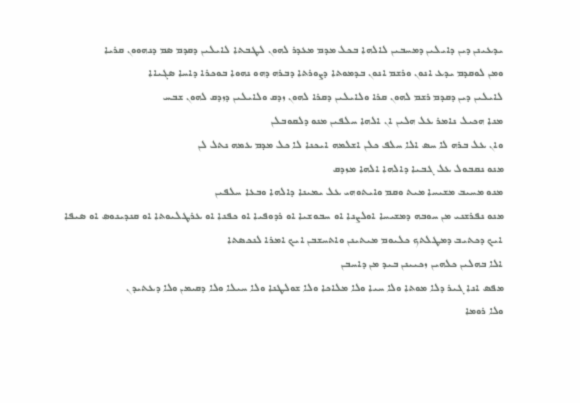ܝܕܥܝܢܢ ܕܝܢ ܕܐܝܠܝܢ ܕܡܚܒܝܢ ܠܐܠܗܐ ܒܟܠ ܡܕܡ ܡܥܕܪ ܠܗܘܢ ܠܛܒܬܐ ܠܐܝܠܝܢ ܕܩܕܡ ܤܡ ܕܢܗܘܘܢ ܩܪܝܐ
ܘܡܢ ܠܘܩܕܡ ܝܕܥ ܐܢܘܢ ܘܪܫܡ ܐܢܘܢ ܒܕܡܘܬܐ ܕܨܘܪܬܐ ܕܒܪܗ ܕܗܘ ܢܗܘܐ ܒܘܟܪܐ ܕܐܚܐ ܤܓܝܐܐ
ܠܐܝܠܝܢ ܕܝܢ ܕܩܕܡ ܪܫܡ ܠܗܘܢ ܩܪܐ ܘܠܐܝܠܝܢ ܕܩܪܐ ܠܗܘܢ ܙܕܩ ܘܠܐܝܠܝܢ ܕܙܕܩ ܠܗܘܢ ܫܒܚ
ܡܢܐ ܗܟܝܠ ܢܐܡܪ ܥܠ ܗܠܝܢ ܐܢ ܐܠܗܐ ܚܠܦܝܢ ܡܢܘ ܕܠܩܘܒܠܢ
ܘܐܢ ܥܠ ܒܪܗ ܠܐ ܚܤ ܐܠܐ ܚܠܦ ܟܠܢ ܐܫܠܡܗ ܐܝܟܢܐ ܠܐ ܟܠ ܡܕܡ ܥܡܗ ܢܬܠ ܠܢ
ܡܢܘ ܢܩܒܘܠ ܥܠ ܓܒܝܐ ܕܐܠܗܐ ܐܠܗܐ ܡܙܕܩ
ܡܢܘ ܡܚܝܒ ܡܫܝܚܐ ܡܝܬ ܘܩܡ ܘܐܝܬܘܗܝ ܥܠ ܝܡܝܢܐ ܕܐܠܗܐ ܘܒܥܐ ܚܠܦܝܢ
ܡܢܘ ܢܦܪܫܢܝ ܡܢ ܚܘܒܗ ܕܡܫܝܚܐ ܐܘܠܨܢܐ ܐܘ ܚܒܘܫܝܐ ܐܘ ܪܕܘܦܝܐ ܐܘ ܟܦܢܐ ܐܘ ܥܪܛܠܝܘܬܐ ܐܘ ܩܢܕܝܢܘܤ ܐܘ ܤܝܦܐ
ܐܝܟ ܕܟܬܝܒ ܕܡܛܠܬܟ ܟܠܝܘܡ ܡܝܬܝܢܢ ܘܐܬܚܫܒܢ ܐܝܟ ܐܡܪܐ ܠܢܟܤܬܐ
ܐܠܐ ܒܗܠܝܢ ܟܠܗܝܢ ܙܟܝܝܢܢ ܒܝܕ ܡܢ ܕܐܚܒܢ
ܡܦܤ ܐܢܐ ܓܝܪ ܕܠܐ ܡܘܬܐ ܘܠܐ ܚܝܐ ܘܠܐ ܡܠܐܟܐ ܘܠܐ ܫܘܠܛܢܐ ܘܠܐ ܚܝܠܐ ܘܠܐ ܕܩܝܡܢ ܘܠܐ ܕܥܬܝܕܢ
ܘܠܐ ܪܘܡܐ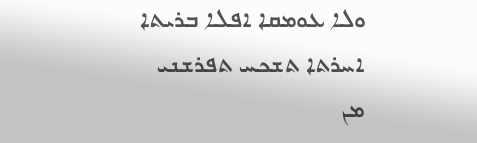ܘܠܐ ܥܘܡܩܐ ܐܦܠܐ ܒܪܝܬܐ ܐܚܪܬܐ ܬܫܟܚ ܬܦܪܫܢܝ ܡܢ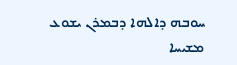ܚܘܒܗ ܕܐܠܗܐ ܕܒܡܪܢ ܝܫܘܥ ܡܫܝܚܐ